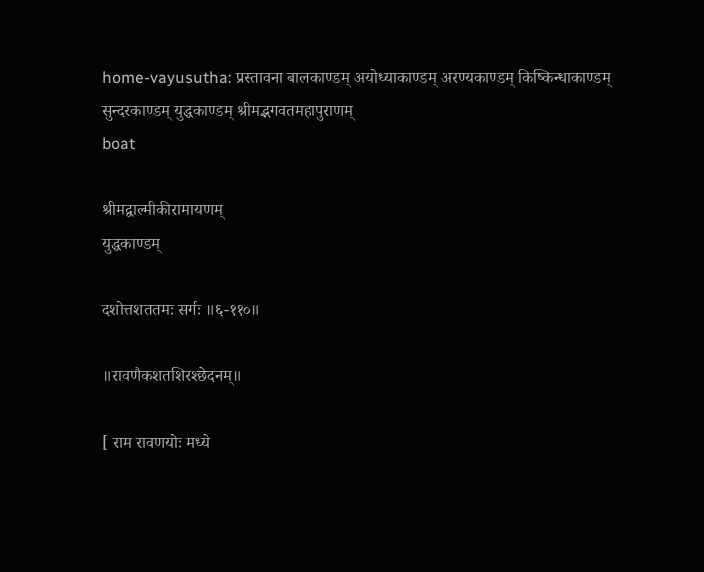home-vayusutha: प्रस्तावना बालकाण्डम् अयोध्याकाण्डम् अरण्यकाण्डम् किष्किन्धाकाण्डम् सुन्दरकाण्डम् युद्धकाण्डम् श्रीमद्भगवतमहापुराणम्
boat

श्रीमद्वाल्मीकीरामायणम्
युद्धकाण्डम्

दशोत्तशततमः सर्गः ॥६-११०॥

॥रावणैकशतशिरश्छेदनम्॥

[ राम रावणयोः मध्ये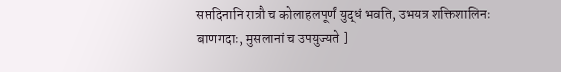सप्तदिनानि रात्रौ च कोलाहलपूर्णं युद्धं भवति, उभयत्र शक्तिशालिनः बाणगदाः, मुसलानां च उपयुज्यते ]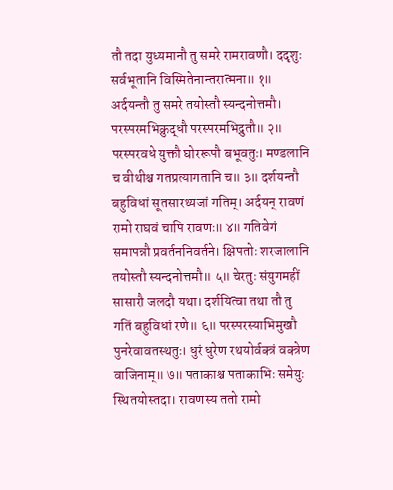तौ तदा युध्यमानौ तु समरे रामरावणौ। ददृशुः सर्वभूतानि विस्मितेनान्तरात्मना॥ १॥ अर्दयन्तौ तु समरे तयोस्तौ स्यन्दनोत्तमौ। परस्परमभिक्रुद्धौ परस्परमभिद्रुतौ॥ २॥ परस्परवधे युक्तौ घोररूपौ बभूवतुः। मण्डलानि च वीथीश्च गतप्रत्यागतानि च॥ ३॥ दर्शयन्तौ बहुविधां सूतसारथ्यजां गतिम्। अर्दयन् रावणं रामो राघवं चापि रावणः॥ ४॥ गतिवेगं समापन्नौ प्रवर्तननिवर्तने। क्षिपतोः शरजालानि तयोस्तौ स्यन्दनोत्तमौ॥ ५॥ चेरतुः संयुगमहीं सासारौ जलदौ यथा। दर्शयित्वा तथा तौ तु गतिं बहुविधां रणे॥ ६॥ परस्परस्याभिमुखौ पुनरेवावतस्थतुः। धुरं धुरेण रथयोर्वक्त्रं वक्त्रेण वाजिनाम्॥ ७॥ पताकाश्च पताकाभिः समेयुः स्थितयोस्तदा। रावणस्य ततो रामो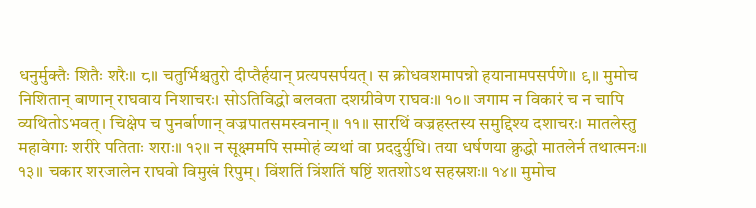धनुर्मुक्तैः शितैः शरैः॥ ८॥ चतुर्भिश्चतुरो दीप्तैर्हयान् प्रत्यपसर्पयत्। स क्रोधवशमापन्नो हयानामपसर्पणे॥ ९॥ मुमोच निशितान् बाणान् राघवाय निशाचरः। सोऽतिविद्धो बलवता दशग्रीवेण राघवः॥ १०॥ जगाम न विकारं च न चापि व्यथितोऽभवत्। चिक्षेप च पुनर्बाणान् वज्रपातसमस्वनान्॥ ११॥ सारथिं वज्रहस्तस्य समुद्दिश्य दशाचरः। मातलेस्तु महावेगाः शरीरे पतिताः शराः॥ १२॥ न सूक्ष्ममपि सम्मोहं व्यथां वा प्रददुर्युधि। तया धर्षणया क्रुद्धो मातलेर्न तथात्मनः॥ १३॥ चकार शरजालेन राघवो विमुखं रिपुम्। विंशतिं त्रिंशतिं षष्टिं शतशोऽथ सहस्रशः॥ १४॥ मुमोच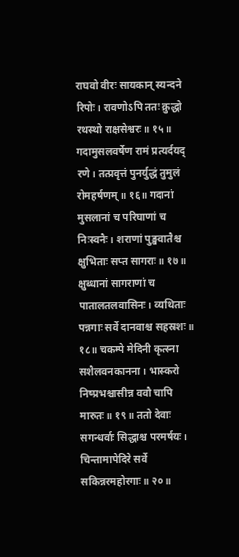राघवो वीरः सायकान् स्यन्दने रिपोः। रावणोऽपि ततः क्रुद्धो रथस्थो राक्षसेश्वरः॥ १५॥ गदामुसलवर्षेण रामं प्रत्यर्दयद् रणे। तत्प्रवृत्तं पुनर्युद्धं तुमुलं रोमहर्षणम्॥ १६॥ गदानां मुसलानां च परिघाणां च निःस्वनैः। शराणां पुङ्खवातैश्च क्षुभिताः सप्त सागराः॥ १७॥ क्षुब्धानां सागराणां च पातालतलवासिनः। व्यथिताः पन्नगाः सर्वे दानवाश्च सहस्रशः॥ १८॥ चकम्पे मेदिनी कृत्स्ना सशैलवनकानना। भास्करो निष्प्रभश्चासीन्न ववौ चापि मारुतः॥ १९॥ ततो देवाः सगन्धर्वाः सिद्धाश्च परमर्षयः। चिन्तामापेदिरे सर्वे सकिन्नरमहोरगाः॥ २०॥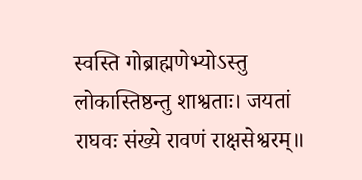स्वस्ति गोब्राह्मणेभ्योऽस्तु लोकास्तिष्ठन्तु शाश्वताः। जयतां राघवः संख्ये रावणं राक्षसेश्वरम्॥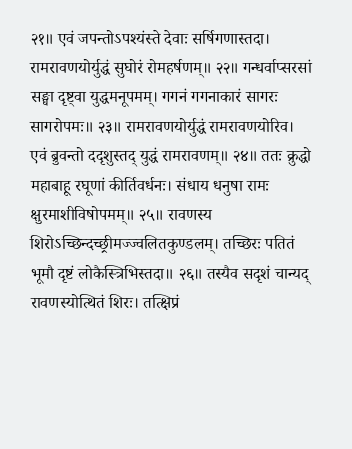२१॥ एवं जपन्तोऽपश्यंस्ते देवाः सर्षिगणास्तदा। रामरावणयोर्युद्धं सुघोरं रोमहर्षणम्॥ २२॥ गन्धर्वाप्सरसां सङ्घा दृष्ट्वा युद्धमनूपमम्। गगनं गगनाकारं सागरः सागरोपमः॥ २३॥ रामरावणयोर्युद्धं रामरावणयोरिव। एवं ब्रुवन्तो ददृशुस्तद् युद्धं रामरावणम्॥ २४॥ ततः क्रुद्धो महाबाहू रघूणां कीर्तिवर्धनः। संधाय धनुषा रामः क्षुरमाशीविषोपमम्॥ २५॥ रावणस्य शिरोऽच्छिन्दच्छ्रीमज्ज्वलितकुण्डलम्। तच्छिरः पतितं भूमौ दृष्टं लोकैस्त्रिभिस्तदा॥ २६॥ तस्यैव सदृशं चान्यद् रावणस्योत्थितं शिरः। तत्क्षिप्रं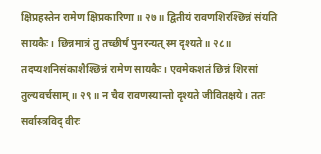क्षिप्रहस्तेन रामेण क्षिप्रकारिणा॥ २७॥ द्वितीयं रावणशिरश्छिन्नं संयति सायकैः। छिन्नमात्रं तु तच्छीर्षं पुनरन्यत् स्म दृश्यते॥ २८॥ तदप्यशनिसंकाशैश्छिन्नं रामेण सायकैः। एवमेकशतं छिन्नं शिरसां तुल्यवर्चसाम्॥ २९॥ न चैव रावणस्यान्तो दृश्यते जीवितक्षये। ततः सर्वास्त्रविद् वीरः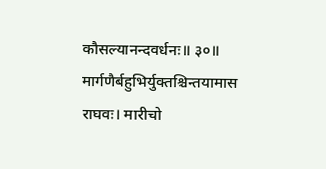कौसल्यानन्दवर्धनः॥ ३०॥ मार्गणैर्बहुभिर्युक्तश्चिन्तयामास राघवः। मारीचो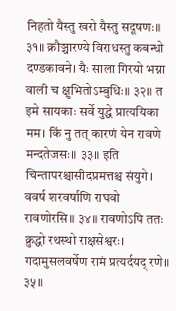निहतो यैस्तु खरो यैस्तु सदूषणः॥ ३१॥ क्रौञ्चारण्ये विराधस्तु कबन्धो दण्डकावने। यैः साला गिरयो भग्ना वाली च क्षुभितोऽम्बुधिः॥ ३२॥ त इमे सायकाः सर्वे युद्धे प्रात्ययिका मम। किं नु तत् कारणं येन रावणे मन्दतेजसः॥ ३३॥ इति चिन्तापरश्चासीदप्रमत्तश्च संयुगे। ववर्ष शरवर्षाणि राघवो रावणोरसि॥ ३४॥ रावणोऽपि ततः क्रुद्धो रथस्थो राक्षसेश्वरः। गदामुसलवर्षेण रामं प्रत्यर्दयद् रणे॥ ३५॥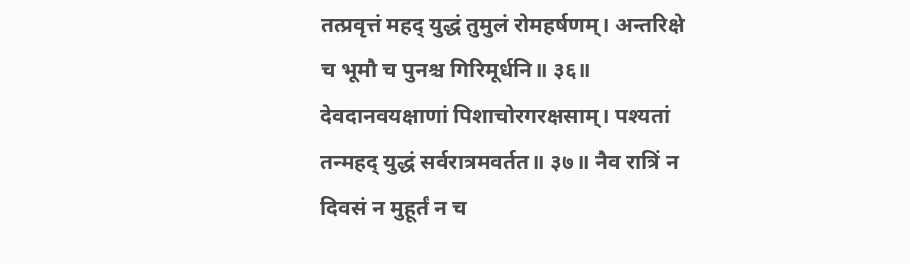तत्प्रवृत्तं महद् युद्धं तुमुलं रोमहर्षणम्। अन्तरिक्षे च भूमौ च पुनश्च गिरिमूर्धनि॥ ३६॥ देवदानवयक्षाणां पिशाचोरगरक्षसाम्। पश्यतां तन्महद् युद्धं सर्वरात्रमवर्तत॥ ३७॥ नैव रात्रिं न दिवसं न मुहूर्तं न च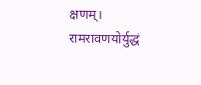क्षणम्। रामरावणयोर्युद्धं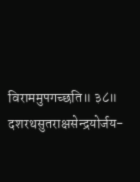विराममुपगच्छति॥ ३८॥ दशरथसुतराक्षसेन्द्रयोर्जय-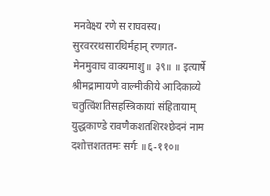मनवेक्ष्य रणे स राघवस्य। सुरवररथसारथिर्महान् रणगत- मेनमुवाच वाक्यमाशु॥ ३९॥ ॥ इत्यार्षे श्रीमद्रामायणे वाल्मीकीये आदिकाव्ये चतुत्विंशतिसहस्त्रिकायां संहितायाम् युद्धकाण्डे रावणैकशतशिरश्छेदनं नाम दशोत्तशततमः सर्गः ॥६-११०॥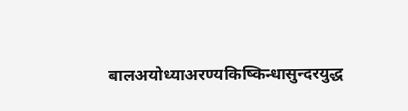बालअयोध्याअरण्यकिष्किन्धासुन्दरयुद्ध